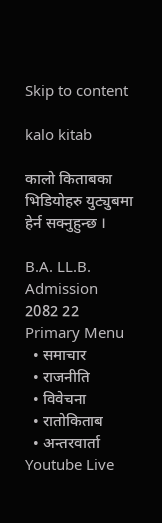Skip to content

kalo kitab

कालो किताबका भिडियोहरु युट्युबमा हेर्न सक्नुहुन्छ ।

B.A. LL.B. Admission 2082 22
Primary Menu
  • समाचार
  • राजनीति
  • विवेचना
  • रातोकिताब
  • अन्तरवार्ता
Youtube Live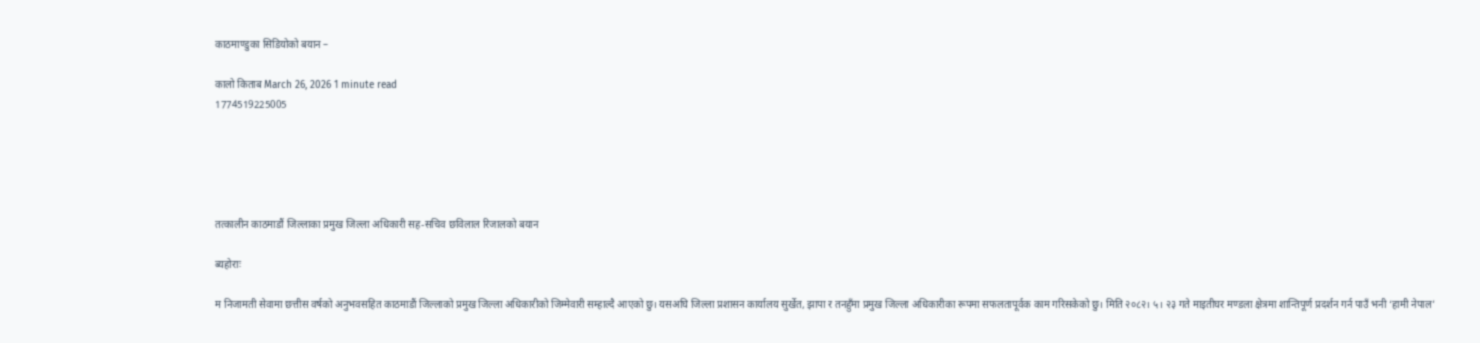काठमाण्डुका सिडियोको बयान –

कालो किताब March 26, 2026 1 minute read
1774519225005





तत्कालीन काठमाडौं जिल्लाका प्रमुख जिल्ला अधिकारी सह-सचिव छविलाल रिजालको बयान

ब्यहोराः

म निजामती सेवामा छत्तीस वर्षको अनुभवसहित काठमाडौं जिल्लाको प्रमुख जिल्ला अधिकारीको जिम्मेवारी सम्हाल्दै आएको छु। यसअघि जिल्ला प्रशासन कार्यालय सुर्खेत, झापा र तनहुँमा प्रमुख जिल्ला अधिकारीका रूपमा सफलतापूर्वक काम गरिसकेको छु। मिति २०८२। ५। २३ गते माइतीघर मण्डला क्षेत्रमा शान्तिपूर्ण प्रदर्शन गर्न पाउँ भनी ‘हामी नेपाल’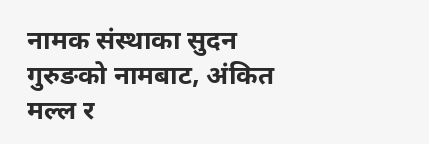नामक संस्थाका सुदन गुरुङको नामबाट, अंकित मल्ल र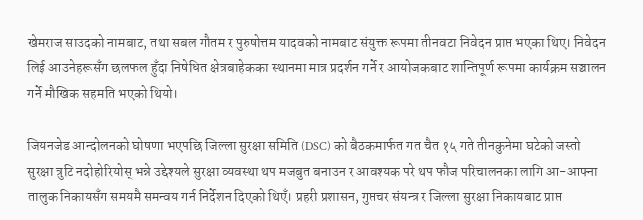खेमराज साउदको नामबाट, तथा सबल गौतम र पुरुषोत्तम यादवको नामबाट संयुक्त रूपमा तीनवटा निवेदन प्राप्त भएका थिए। निवेदन लिई आउनेहरूसँग छलफल हुँदा निषेधित क्षेत्रबाहेकका स्थानमा मात्र प्रदर्शन गर्ने र आयोजकबाट शान्तिपूर्ण रूपमा कार्यक्रम सञ्चालन गर्ने मौखिक सहमति भएको थियो।

जियनजेड आन्दोलनको घोषणा भएपछि जिल्ला सुरक्षा समिति (DSC) को बैठकमार्फत गत चैत १५ गते तीनकुनेमा घटेको जस्तो सुरक्षा त्रुटि नदोहोरियोस् भन्ने उद्देश्यले सुरक्षा व्यवस्था थप मजबुत बनाउन र आवश्यक परे थप फौज परिचालनका लागि आ-आफ्ना तालुक निकायसँग समयमै समन्वय गर्न निर्देशन दिएको थिएँ। प्रहरी प्रशासन, गुप्तचर संयन्त्र र जिल्ला सुरक्षा निकायबाट प्राप्त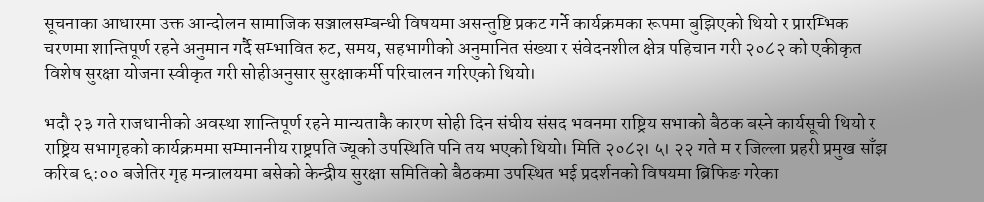सूचनाका आधारमा उक्त आन्दोलन सामाजिक सञ्जालसम्बन्धी विषयमा असन्तुष्टि प्रकट गर्ने कार्यक्रमका रूपमा बुझिएको थियो र प्रारम्भिक चरणमा शान्तिपूर्ण रहने अनुमान गर्दै सम्भावित रुट, समय, सहभागीको अनुमानित संख्या र संवेदनशील क्षेत्र पहिचान गरी २०८२ को एकीकृत विशेष सुरक्षा योजना स्वीकृत गरी सोहीअनुसार सुरक्षाकर्मी परिचालन गरिएको थियो।

भदौ २३ गते राजधानीको अवस्था शान्तिपूर्ण रहने मान्यताकै कारण सोही दिन संघीय संसद भवनमा राष्ट्रिय सभाको बैठक बस्ने कार्यसूची थियो र राष्ट्रिय सभागृहको कार्यक्रममा सम्माननीय राष्ट्रपति ज्यूको उपस्थिति पनि तय भएको थियो। मिति २०८२। ५। २२ गते म र जिल्ला प्रहरी प्रमुख साँझ करिब ६:०० बजेतिर गृह मन्त्रालयमा बसेको केन्द्रीय सुरक्षा समितिको बैठकमा उपस्थित भई प्रदर्शनको विषयमा ब्रिफिङ गरेका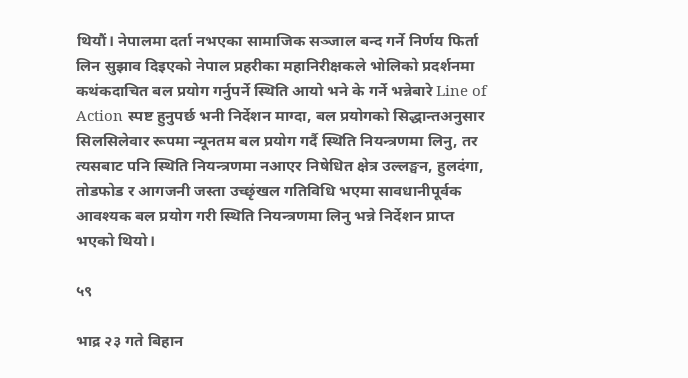थियौं। नेपालमा दर्ता नभएका सामाजिक सञ्जाल बन्द गर्ने निर्णय फिर्ता लिन सुझाव दिइएको नेपाल प्रहरीका महानिरीक्षकले भोलिको प्रदर्शनमा कथंकदाचित बल प्रयोग गर्नुपर्ने स्थिति आयो भने के गर्ने भन्नेबारे Line of Action स्पष्ट हुनुपर्छ भनी निर्देशन माग्दा, बल प्रयोगको सिद्धान्तअनुसार सिलसिलेवार रूपमा न्यूनतम बल प्रयोग गर्दै स्थिति नियन्त्रणमा लिनु, तर त्यसबाट पनि स्थिति नियन्त्रणमा नआएर निषेधित क्षेत्र उल्लङ्घन, हुलदंगा, तोडफोड र आगजनी जस्ता उच्छृंखल गतिविधि भएमा सावधानीपूर्वक आवश्यक बल प्रयोग गरी स्थिति नियन्त्रणमा लिनु भन्ने निर्देशन प्राप्त भएको थियो।

५९

भाद्र २३ गते बिहान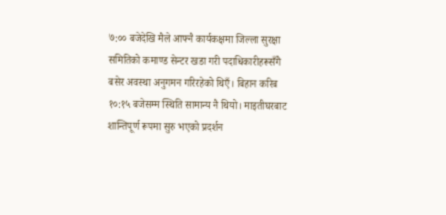७:०० बजेदेखि मैले आफ्नै कार्यकक्षमा जिल्ला सुरक्षा समितिको कमाण्ड सेन्टर खडा गरी पदाधिकारीहरूसँगै बसेर अवस्था अनुगमन गरिरहेको थिएँ। बिहान करिब १०:१५ बजेसम्म स्थिति सामान्य नै थियो। माइतीघरबाट शान्तिपूर्ण रूपमा सुरु भएको प्रदर्शन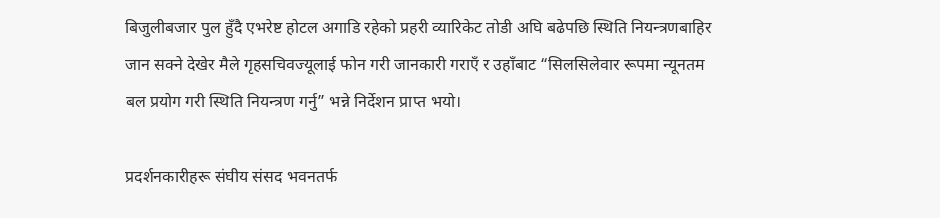बिजुलीबजार पुल हुँदै एभरेष्ट होटल अगाडि रहेको प्रहरी व्यारिकेट तोडी अघि बढेपछि स्थिति नियन्त्रणबाहिर जान सक्ने देखेर मैले गृहसचिवज्यूलाई फोन गरी जानकारी गराएँ र उहाँबाट “सिलसिलेवार रूपमा न्यूनतम बल प्रयोग गरी स्थिति नियन्त्रण गर्नु” भन्ने निर्देशन प्राप्त भयो।

प्रदर्शनकारीहरू संघीय संसद भवनतर्फ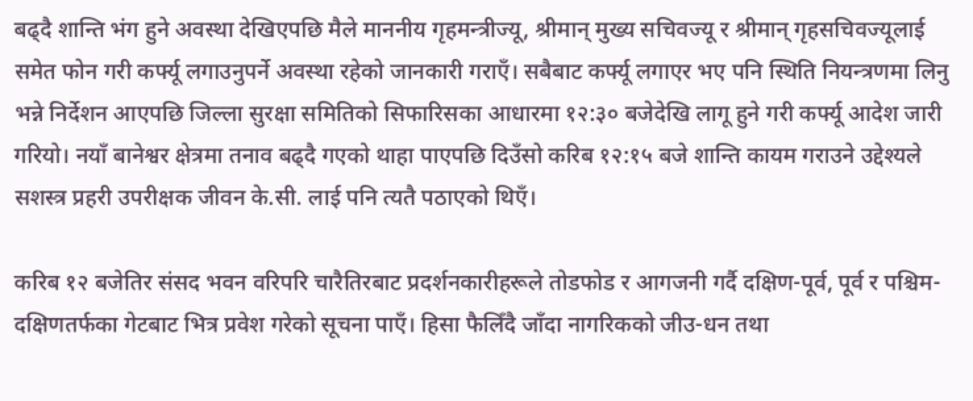बढ्दै शान्ति भंग हुने अवस्था देखिएपछि मैले माननीय गृहमन्त्रीज्यू, श्रीमान् मुख्य सचिवज्यू र श्रीमान् गृहसचिवज्यूलाई समेत फोन गरी कर्फ्यू लगाउनुपर्ने अवस्था रहेको जानकारी गराएँ। सबैबाट कर्फ्यू लगाएर भए पनि स्थिति नियन्त्रणमा लिनु भन्ने निर्देशन आएपछि जिल्ला सुरक्षा समितिको सिफारिसका आधारमा १२:३० बजेदेखि लागू हुने गरी कर्फ्यू आदेश जारी गरियो। नयाँ बानेश्वर क्षेत्रमा तनाव बढ्‌दै गएको थाहा पाएपछि दिउँसो करिब १२:१५ बजे शान्ति कायम गराउने उद्देश्यले सशस्त्र प्रहरी उपरीक्षक जीवन के.सी. लाई पनि त्यतै पठाएको थिएँ।

करिब १२ बजेतिर संसद भवन वरिपरि चारैतिरबाट प्रदर्शनकारीहरूले तोडफोड र आगजनी गर्दै दक्षिण-पूर्व, पूर्व र पश्चिम-दक्षिणतर्फका गेटबाट भित्र प्रवेश गरेको सूचना पाएँ। हिसा फैलिँदै जाँदा नागरिकको जीउ-धन तथा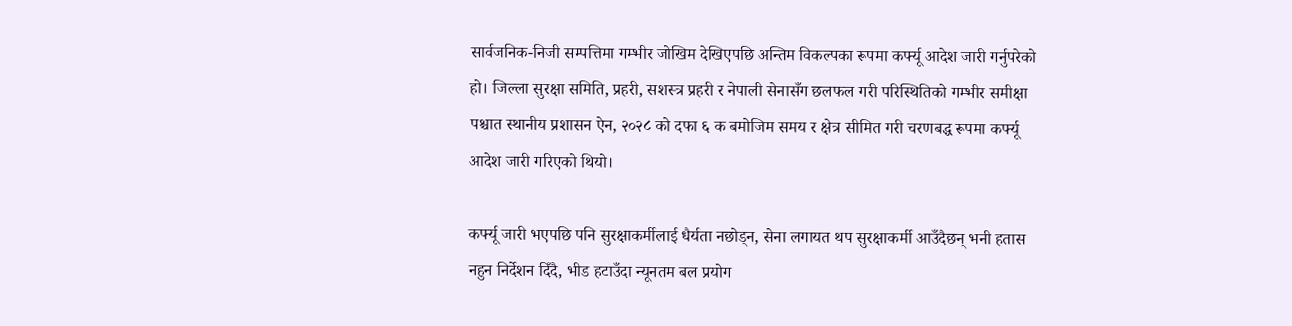सार्वजनिक-निजी सम्पत्तिमा गम्भीर जोखिम देखिएपछि अन्तिम विकल्पका रूपमा कर्फ्यू आदेश जारी गर्नुपरेको हो। जिल्ला सुरक्षा समिति, प्रहरी, सशस्त्र प्रहरी र नेपाली सेनासँग छलफल गरी परिस्थितिको गम्भीर समीक्षा पश्चात स्थानीय प्रशासन ऐन, २०२८ को दफा ६ क बमोजिम समय र क्षेत्र सीमित गरी चरणबद्ध रूपमा कर्फ्यू आदेश जारी गरिएको थियो।

कर्फ्यू जारी भएपछि पनि सुरक्षाकर्मीलाई धैर्यता नछोड्न, सेना लगायत थप सुरक्षाकर्मी आउँदैछन् भनी हतास नहुन निर्देशन दिँदै, भीड हटाउँदा न्यूनतम बल प्रयोग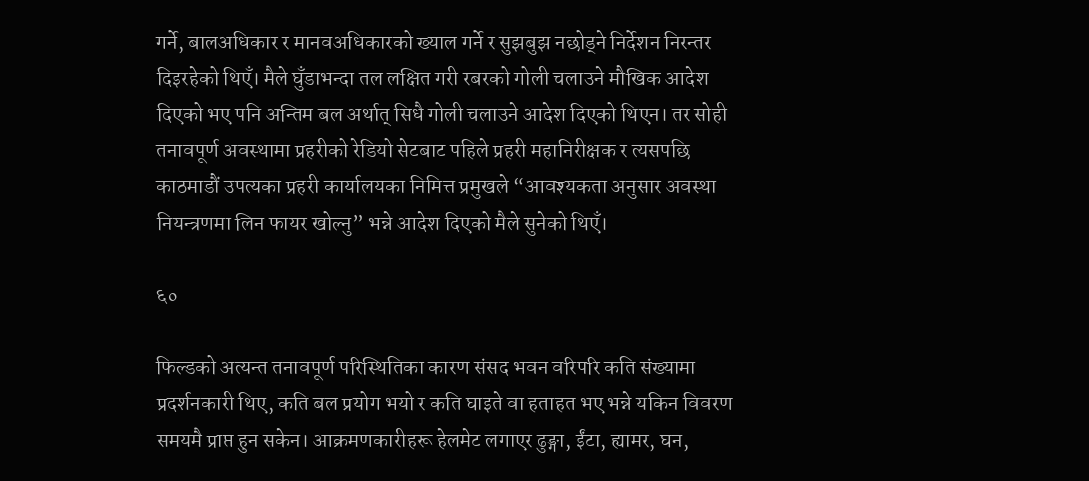गर्ने, बालअधिकार र मानवअधिकारको ख्याल गर्ने र सुझबुझ नछोड्ने निर्देशन निरन्तर दिइरहेको थिएँ। मैले घुँडाभन्दा तल लक्षित गरी रबरको गोली चलाउने मौखिक आदेश दिएको भए पनि अन्तिम बल अर्थात् सिधै गोली चलाउने आदेश दिएको थिएन। तर सोही तनावपूर्ण अवस्थामा प्रहरीको रेडियो सेटबाट पहिले प्रहरी महानिरीक्षक र त्यसपछि काठमाडौं उपत्यका प्रहरी कार्यालयका निमित्त प्रमुखले “आवश्यकता अनुसार अवस्था नियन्त्रणमा लिन फायर खोल्नु” भन्ने आदेश दिएको मैले सुनेको थिएँ।

६०

फिल्डको अत्यन्त तनावपूर्ण परिस्थितिका कारण संसद भवन वरिपरि कति संख्यामा प्रदर्शनकारी थिए, कति बल प्रयोग भयो र कति घाइते वा हताहत भए भन्ने यकिन विवरण समयमै प्राप्त हुन सकेन। आक्रमणकारीहरू हेलमेट लगाएर ढुङ्गा, ईंटा, ह्यामर, घन,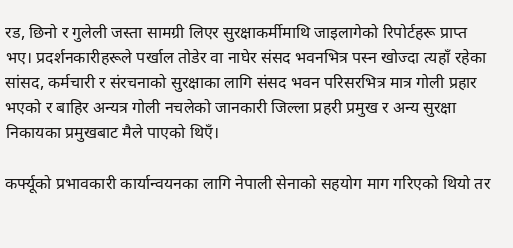रड, छिनो र गुलेली जस्ता सामग्री लिएर सुरक्षाकर्मीमाथि जाइलागेको रिपोर्टहरू प्राप्त भए। प्रदर्शनकारीहरूले पर्खाल तोडेर वा नाघेर संसद भवनभित्र पस्न खोज्दा त्यहाँ रहेका सांसद, कर्मचारी र संरचनाको सुरक्षाका लागि संसद भवन परिसरभित्र मात्र गोली प्रहार भएको र बाहिर अन्यत्र गोली नचलेको जानकारी जिल्ला प्रहरी प्रमुख र अन्य सुरक्षा निकायका प्रमुखबाट मैले पाएको थिएँ।

कर्फ्यूको प्रभावकारी कार्यान्वयनका लागि नेपाली सेनाको सहयोग माग गरिएको थियो तर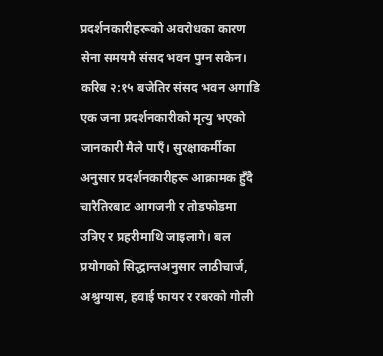प्रदर्शनकारीहरूको अवरोधका कारण सेना समयमै संसद भवन पुग्न सकेन। करिब २:१५ बजेतिर संसद भवन अगाडि एक जना प्रदर्शनकारीको मृत्यु भएको जानकारी मैले पाएँ। सुरक्षाकर्मीका अनुसार प्रदर्शनकारीहरू आक्रामक हुँदै चारैतिरबाट आगजनी र तोडफोडमा उत्रिए र प्रहरीमाथि जाइलागे। बल प्रयोगको सिद्धान्तअनुसार लाठीचार्ज, अश्रुग्यास, हवाई फायर र रबरको गोली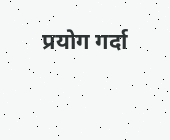प्रयोग गर्दा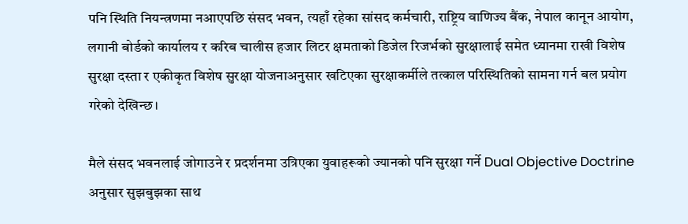पनि स्थिति नियन्त्रणमा नआएपछि संसद भवन, त्यहाँ रहेका सांसद कर्मचारी, राष्ट्रिय वाणिज्य बैंक, नेपाल कानून आयोग, लगानी बोर्डको कार्यालय र करिब चालीस हजार लिटर क्षमताको डिजेल रिजर्भको सुरक्षालाई समेत ध्यानमा राखी विशेष सुरक्षा दस्ता र एकीकृत विशेष सुरक्षा योजनाअनुसार खटिएका सुरक्षाकर्मीले तत्काल परिस्थितिको सामना गर्न बल प्रयोग गरेको देखिन्छ।

मैले संसद भवनलाई जोगाउने र प्रदर्शनमा उत्रिएका युवाहरूको ज्यानको पनि सुरक्षा गर्ने Dual Objective Doctrine अनुसार सुझबुझका साथ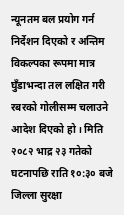न्यूनतम बल प्रयोग गर्न निर्देशन दिएको र अन्तिम विकल्पका रूपमा मात्र घुँडाभन्दा तल लक्षित गरी रबरको गोलीसम्म चलाउने आदेश दिएको हो। मिति २०८२ भाद्र २३ गतेको घटनापछि राति १०:३० बजे जिल्ला सुरक्षा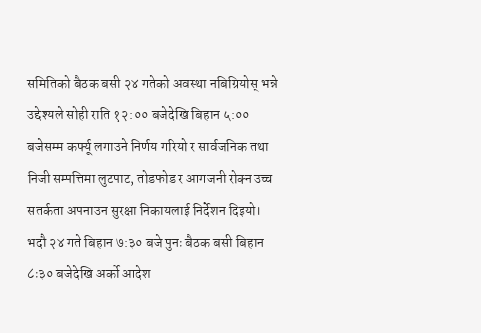समितिको बैठक बसी २४ गतेको अवस्था नबिग्रियोस् भन्ने उद्देश्यले सोही राति १२:०० बजेदेखि बिहान ५:०० बजेसम्म कर्फ्यू लगाउने निर्णय गरियो र सार्वजनिक तथा निजी सम्पत्तिमा लुटपाट, तोडफोड र आगजनी रोक्न उच्च सतर्कता अपनाउन सुरक्षा निकायलाई निर्देशन दिइयो। भदौ २४ गते बिहान ७:३० बजे पुनः बैठक बसी बिहान ८ः३० बजेदेखि अर्को आदेश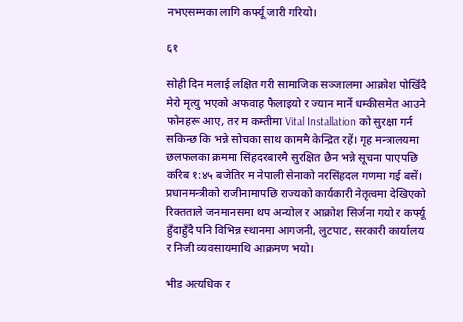नभएसम्मका लागि कर्फ्यू जारी गरियो।

६१

सोही दिन मलाई लक्षित गरी सामाजिक सञ्जालमा आक्रोश पोखिँदै मेरो मृत्यु भएको अफवाह फैलाइयो र ज्यान मार्ने धम्कीसमेत आउने फोनहरू आए, तर म कम्तीमा Vital Installation को सुरक्षा गर्न सकिन्छ कि भन्ने सोचका साथ काममै केन्द्रित रहें। गृह मन्त्रालयमा छलफलका क्रममा सिंहदरबारमै सुरक्षित छैन भन्ने सूचना पाएपछि करिब १:४५ बजेतिर म नेपाली सेनाको नरसिंहदल गणमा गई बसें। प्रधानमन्त्रीको राजीनामापछि राज्यको कार्यकारी नेतृत्वमा देखिएको रिक्तताले जनमानसमा थप अन्योल र आक्रोश सिर्जना गयो र कर्फ्यू हुँदाहुँदै पनि विभिन्न स्थानमा आगजनी, लुटपाट, सरकारी कार्यालय र निजी व्यवसायमाथि आक्रमण भयो।

भीड अत्यधिक र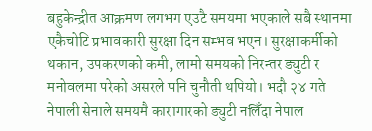बहुकेन्द्रीत आक्रमण लगभग एउटै समयमा भएकाले सबै स्थानमा एकैचोटि प्रभावकारी सुरक्षा दिन सम्भव भएन। सुरक्षाकर्मीको थकान, उपकरणको कमी, लामो समयको निरन्तर ड्युटी र मनोवलमा परेको असरले पनि चुनौती थपियो। भदौ २४ गते नेपाली सेनाले समयमै कारागारको ड्युटी नलिँदा नेपाल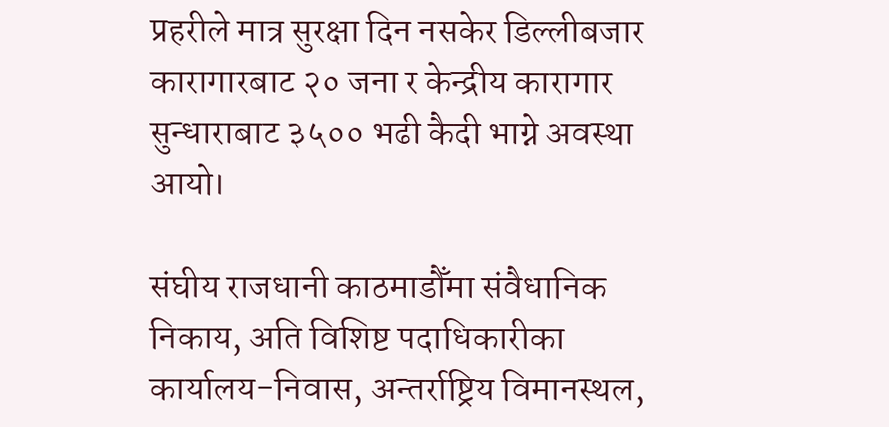प्रहरीले मात्र सुरक्षा दिन नसकेर डिल्लीबजार कारागारबाट २० जना र केन्द्रीय कारागार सुन्धाराबाट ३५०० भढी कैदी भाग्ने अवस्था आयो।

संघीय राजधानी काठमाडौँमा संवैधानिक निकाय, अति विशिष्ट पदाधिकारीका कार्यालय-निवास, अन्तर्राष्ट्रिय विमानस्थल,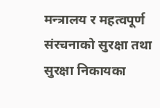मन्त्रालय र महत्वपूर्ण संरचनाको सुरक्षा तथा सुरक्षा निकायका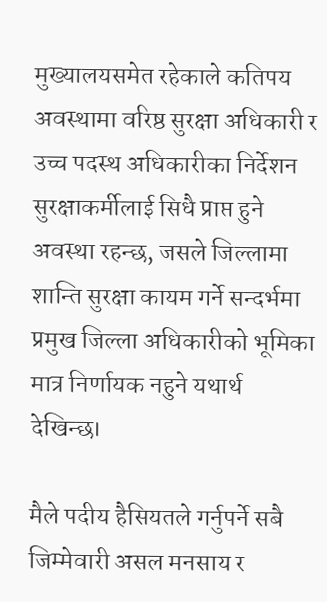मुख्यालयसमेत रहेकाले कतिपय अवस्थामा वरिष्ठ सुरक्षा अधिकारी र उच्च पदस्थ अधिकारीका निर्देशन सुरक्षाकर्मीलाई सिधै प्राप्त हुने अवस्था रहन्छ, जसले जिल्लामा शान्ति सुरक्षा कायम गर्ने सन्दर्भमा प्रमुख जिल्ला अधिकारीको भूमिका मात्र निर्णायक नहुने यथार्थ देखिन्छ।

मैले पदीय हैसियतले गर्नुपर्ने सबै जिम्मेवारी असल मनसाय र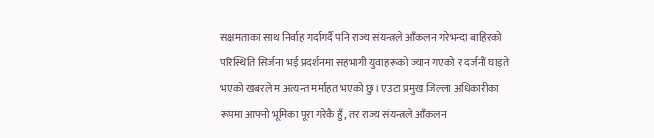सक्षमताका साथ निर्वाह गर्दागर्दै पनि राज्य संयन्त्रले आँकलन गरेभन्दा बाहिरको परिस्थिति सिर्जना भई प्रदर्शनमा सहभागी युवाहरूको ज्यान गएको र दर्जनौं घाइते भएको खबरले म अत्यन्त मर्माहत भएको छु। एउटा प्रमुख जिल्ला अधिकारीका रूपमा आफ्नो भूमिका पूरा गरेकै हुँ, तर राज्य संयन्त्रले आँकलन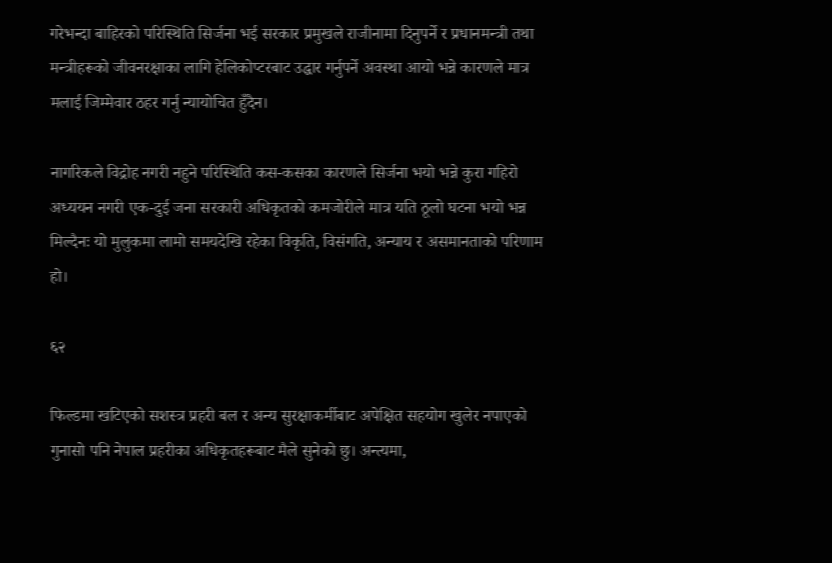गरेभन्दा बाहिरको परिस्थिति सिर्जना भई सरकार प्रमुखले राजीनामा दिनुपर्ने र प्रधानमन्त्री तथा मन्त्रीहरूको जीवनरक्षाका लागि हेलिकोप्टरबाट उद्धार गर्नुपर्ने अवस्था आयो भन्ने कारणले मात्र मलाई जिम्मेवार ठहर गर्नु न्यायोचित हुँदैन।

नागरिकले विद्रोह नगरी नहुने परिस्थिति कस-कसका कारणले सिर्जना भयो भन्ने कुरा गहिरो अध्ययन नगरी एक-दुई जना सरकारी अधिकृतको कमजोरीले मात्र यति ठूलो घटना भयो भन्न मिल्दैनः यो मुलुकमा लामो समयदेखि रहेका विकृति, विसंगति, अन्याय र असमानताको परिणाम हो।

६२

फिल्डमा खटिएको सशस्त्र प्रहरी बल र अन्य सुरक्षाकर्मीबाट अपेक्षित सहयोग खुलेर नपाएको गुनासो पनि नेपाल प्रहरीका अधिकृतहरूबाट मैले सुनेको छु। अन्त्यमा,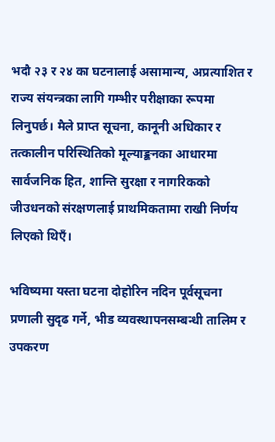भदौ २३ र २४ का घटनालाई असामान्य, अप्रत्याशित र राज्य संयन्त्रका लागि गम्भीर परीक्षाका रूपमा लिनुपर्छ। मैले प्राप्त सूचना, कानूनी अधिकार र तत्कालीन परिस्थितिको मूल्याङ्कनका आधारमा सार्वजनिक हित, शान्ति सुरक्षा र नागरिकको जीउधनको संरक्षणलाई प्राथमिकतामा राखी निर्णय लिएको थिएँ।

भविष्यमा यस्ता घटना दोहोरिन नदिन पूर्वसूचना प्रणाली सुदृढ गर्ने, भीड व्यवस्थापनसम्बन्धी तालिम र उपकरण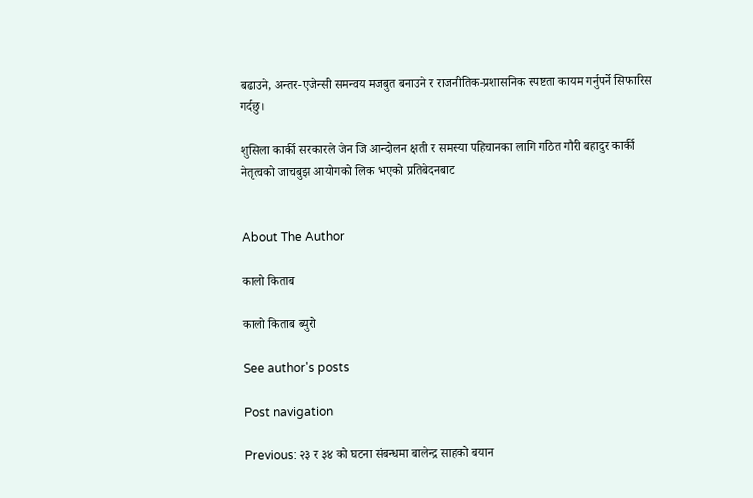बढाउने, अन्तर-एजेन्सी समन्वय मजबुत बनाउने र राजनीतिक-प्रशासनिक स्पष्टता कायम गर्नुपर्ने सिफारिस गर्दछु।

शुसिला कार्की सरकारले जेन जि आन्दोलन क्षती र समस्या पहिचानका लागि गठित गौरी बहादुर कार्की नेतृत्वको जाचबुझ आयोगको लिक भएको प्रतिबेदनबाट


About The Author

कालो किताब

कालो किताब ब्युरो

See author's posts

Post navigation

Previous: २३ र ३४ को घटना संबन्धमा बालेन्द्र साहको बयान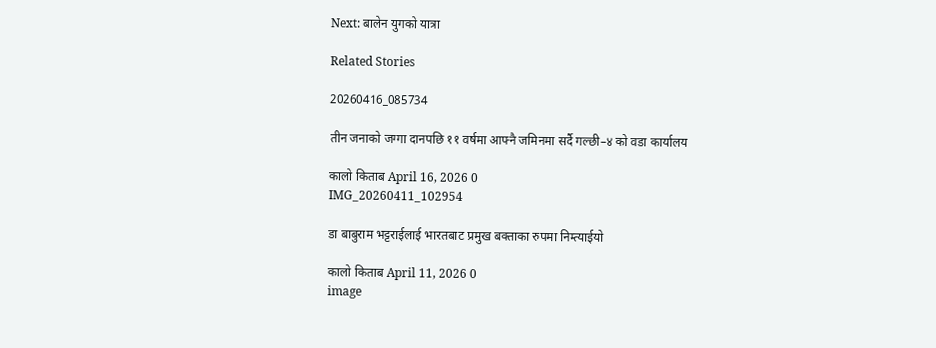Next: बालेन युगको यात्रा

Related Stories

20260416_085734

तीन जनाको जग्गा दानपछि ११ वर्षमा आफ्नै जमिनमा सर्दै गल्छी–४ को वडा कार्यालय

कालो किताब April 16, 2026 0
IMG_20260411_102954

डा बाबुराम भट्टराईलाई भारतबाट प्रमुख बक्ताका रुपमा निम्त्याईयो

कालो किताब April 11, 2026 0
image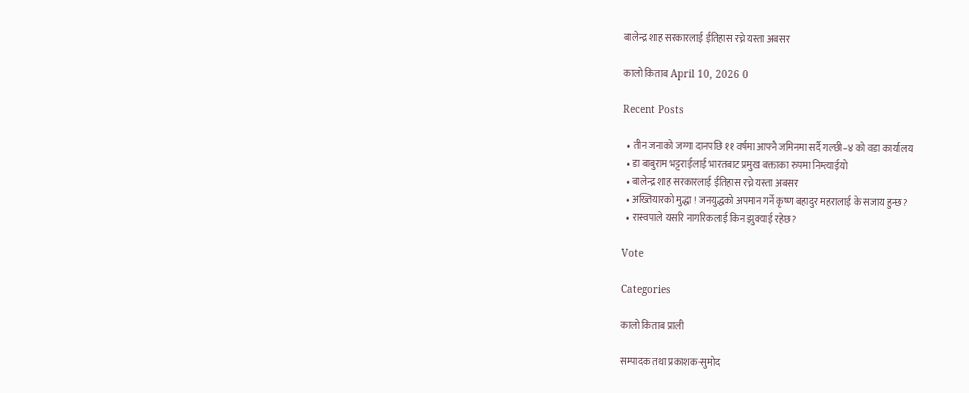बालेन्द्र शाह सरकारलाई ईतिहास रच्ने यस्ता अबसर

कालो किताब April 10, 2026 0

Recent Posts

  • तीन जनाको जग्गा दानपछि ११ वर्षमा आफ्नै जमिनमा सर्दै गल्छी–४ को वडा कार्यालय
  • डा बाबुराम भट्टराईलाई भारतबाट प्रमुख बक्ताका रुपमा निम्त्याईयो
  • बालेन्द्र शाह सरकारलाई ईतिहास रच्ने यस्ता अबसर
  • अख्तियारको मुद्धा ! जनयुद्धको अपमान गर्ने कृष्ण बहादुर महरालाई के सजाय हुन्छ?
  • रास्वपाले यसरि नागरिकलाई किन झुक्याई रहेछ?

Vote

Categories

कालो किताब प्राली

सम्पादक तथा प्रकाशक-सुमोद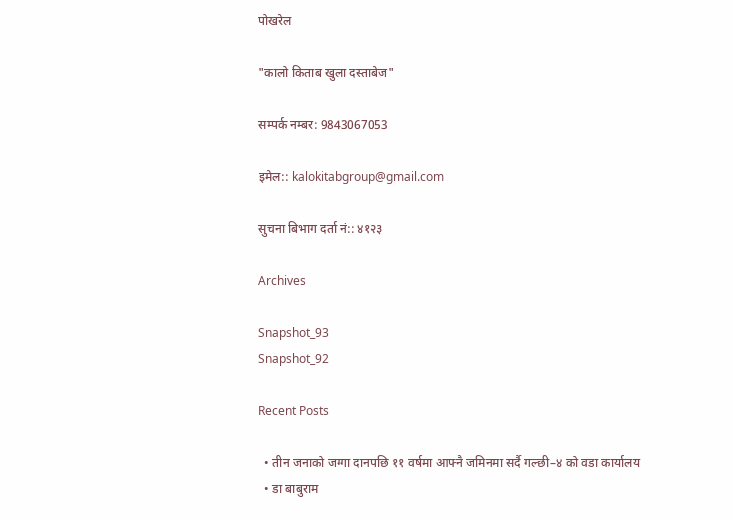पोखरेल

"कालो किताब खुला दस्ताबेज"

सम्पर्क नम्बर: 9843067053

इमेल:: kalokitabgroup@gmail.com

सुचना बिभाग दर्ता नं:: ४१२३

Archives

Snapshot_93
Snapshot_92

Recent Posts

  • तीन जनाको जग्गा दानपछि ११ वर्षमा आफ्नै जमिनमा सर्दै गल्छी–४ को वडा कार्यालय
  • डा बाबुराम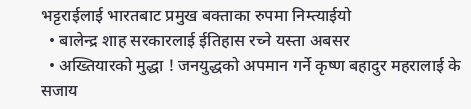भट्टराईलाई भारतबाट प्रमुख बक्ताका रुपमा निम्त्याईयो
  • बालेन्द्र शाह सरकारलाई ईतिहास रच्ने यस्ता अबसर
  • अख्तियारको मुद्धा ! जनयुद्धको अपमान गर्ने कृष्ण बहादुर महरालाई के सजाय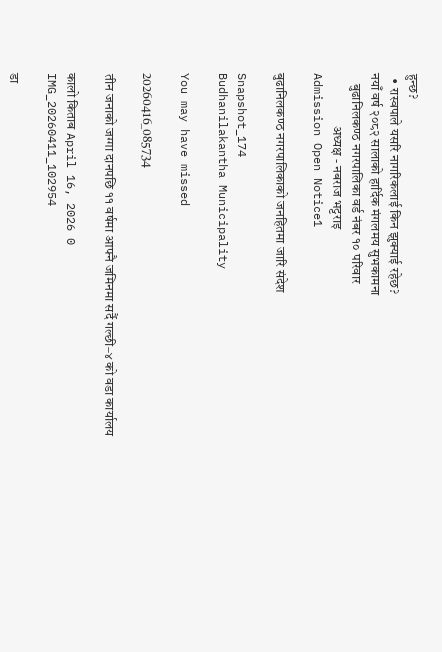हुन्छ?
  • रास्वपाले यसरि नागरिकलाई किन झुक्याई रहेछ?
नयाँ वर्ष २०८२ सालाको हार्दिक मंगलमय सुभकामना
    बुढानिलकण्ठ नगरपालिका वर्ड नंबर १० परिवार
                    अध्यक्ष - नबराज भट्टराइ
Admission Open Notice1

बुढानिलकण्ठ नगरपालिकाको जनहितमा जारि संदेश

Snapshot_174
Budhanilakantha Municipality

You may have missed

20260416_085734

तीन जनाको जग्गा दानपछि ११ वर्षमा आफ्नै जमिनमा सर्दै गल्छी–४ को वडा कार्यालय

कालो किताब April 16, 2026 0
IMG_20260411_102954

डा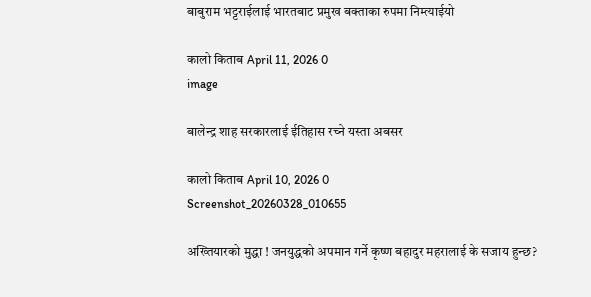बाबुराम भट्टराईलाई भारतबाट प्रमुख बक्ताका रुपमा निम्त्याईयो

कालो किताब April 11, 2026 0
image

बालेन्द्र शाह सरकारलाई ईतिहास रच्ने यस्ता अबसर

कालो किताब April 10, 2026 0
Screenshot_20260328_010655

अख्तियारको मुद्धा ! जनयुद्धको अपमान गर्ने कृष्ण बहादुर महरालाई के सजाय हुन्छ?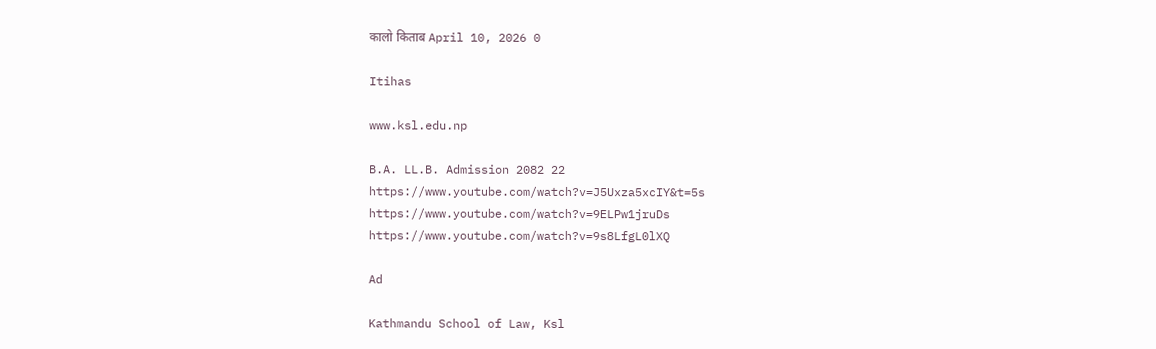कालो किताब April 10, 2026 0

Itihas

www.ksl.edu.np

B.A. LL.B. Admission 2082 22
https://www.youtube.com/watch?v=J5Uxza5xcIY&t=5s
https://www.youtube.com/watch?v=9ELPw1jruDs
https://www.youtube.com/watch?v=9s8LfgL0lXQ

Ad

Kathmandu School of Law, Ksl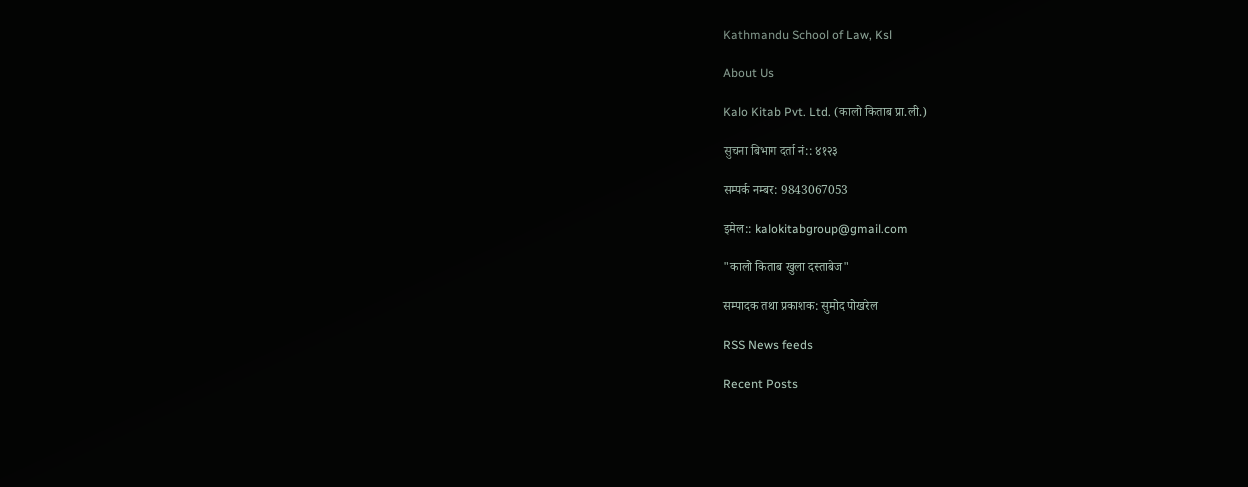Kathmandu School of Law, Ksl

About Us

Kalo Kitab Pvt. Ltd. (कालो किताब प्रा.ली.)

सुचना बिभाग दर्ता नं:: ४१२३

सम्पर्क नम्बर: 9843067053

इमेल:: kalokitabgroup@gmail.com

"कालो किताब खुला दस्ताबेज"

सम्पादक तथा प्रकाशक: सुमोद पोखरेल

RSS News feeds

Recent Posts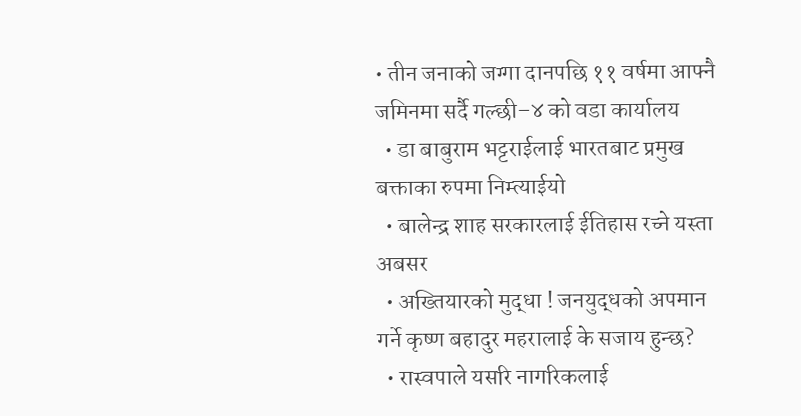• तीन जनाको जग्गा दानपछि ११ वर्षमा आफ्नै जमिनमा सर्दै गल्छी–४ को वडा कार्यालय
  • डा बाबुराम भट्टराईलाई भारतबाट प्रमुख बक्ताका रुपमा निम्त्याईयो
  • बालेन्द्र शाह सरकारलाई ईतिहास रच्ने यस्ता अबसर
  • अख्तियारको मुद्धा ! जनयुद्धको अपमान गर्ने कृष्ण बहादुर महरालाई के सजाय हुन्छ?
  • रास्वपाले यसरि नागरिकलाई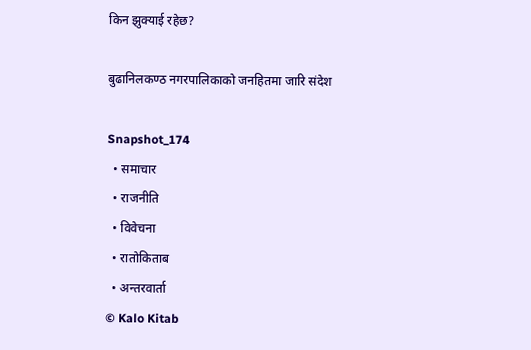किन झुक्याई रहेछ?

बुढानिलकण्ठ नगरपालिकाको जनहितमा जारि संदेश

Snapshot_174
  • समाचार
  • राजनीति
  • विवेचना
  • रातोकिताब
  • अन्तरवार्ता
© Kalo Kitab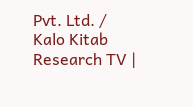Pvt. Ltd. / Kalo Kitab Research TV |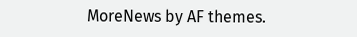MoreNews by AF themes.